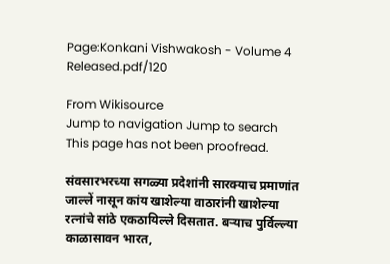Page:Konkani Vishwakosh - Volume 4 Released.pdf/120

From Wikisource
Jump to navigation Jump to search
This page has not been proofread.

संवसारभरच्या सगळ्या प्रदेशांनी सारक्याच प्रमाणांत जाल्लें नासून कांय खाशेल्या वाठारांनी खाशेल्या रत्नांचे सांठे एकठायिल्ले दिसतात. बऱ्याच पुर्विल्ल्या काळासावन भारत,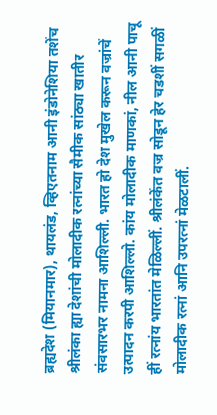ब्रह्यदेश (मियानमार), थायलंड, व्हिएतनाम आनी इंडोनेशिया तशेंच श्रीलंका ह्या देशांची मोलादीक रत्नांच्या सैमीक सांठ्या खातीर संवसारभर नामना आशिल्ली. भारत हो देश मुखेल करून वज्रांचें उत्पादन करपी आशिल्लो. कांय मोलादीक माणकां, नील आनी पाचू हीं रत्नांय भारतांत मेळिल्लीं. श्रीलंकेंत वज्र सोडून हेर चडशीं सगळीं मोलादीक रत्नां आनि उपरत्नां मेळटालीं.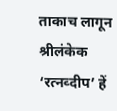ताकाच लागून श्रीलंकेक ‘रत्नव्दीप’ हें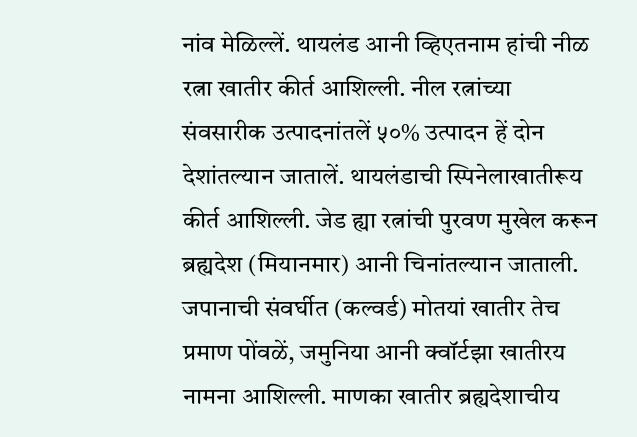नांव मेळिल्लें. थायलंड आनी व्हिएतनाम हांची नीळ रत्ना खातीर कीर्त आशिल्ली. नील रत्नांच्या संवसारीक उत्पादनांतलें ५०% उत्पादन हें दोन देशांतल्यान जातालें. थायलंडाची स्पिनेलाखातीरूय कीर्त आशिल्ली. जेड ह्या रत्नांची पुरवण मुखेल करून ब्रह्यदेश (मियानमार) आनी चिनांतल्यान जाताली. जपानाची संवर्घीत (कल्वर्ड) मोतयां खातीर तेच प्रमाण पोंवळें, जमुनिया आनी क्वॉर्टझा खातीरय नामना आशिल्ली. माणका खातीर ब्रह्यदेशाचीय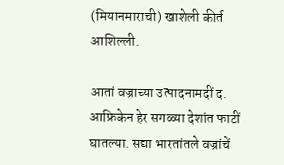(मियानमाराची) खाशेली कीर्त आशिल्ली.

आतां वज्राच्या उत्पादनामदीं द. आफ्रिकेन हेर सगळ्या देशांत फाटीं घातल्या. सद्या भारतांतले वज्रांचें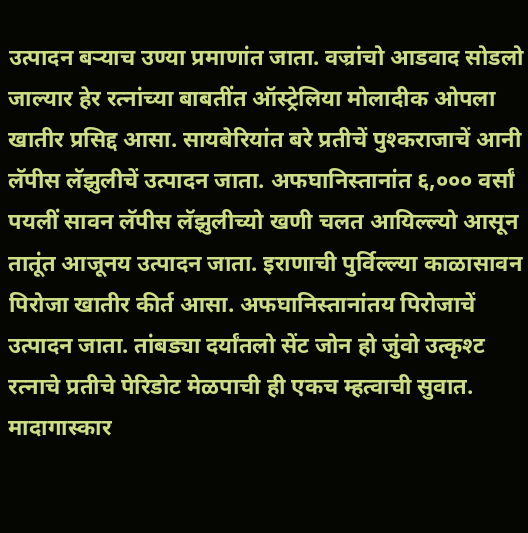उत्पादन बऱ्याच उण्या प्रमाणांत जाता. वज्रांचो आडवाद सोडलो जाल्यार हेर रत्नांच्या बाबतींत ऑस्ट्रेलिया मोलादीक ओपला खातीर प्रसिद्द आसा. सायबेरियांत बरे प्रतीचें पुश्कराजाचें आनी लॅपीस लॅझुलीचें उत्पादन जाता. अफघानिस्तानांत ६,००० वर्सां पयलीं सावन लॅपीस लॅझुलीच्यो खणी चलत आयिल्ल्यो आसून तातूंत आजूनय उत्पादन जाता. इराणाची पुर्विल्ल्या काळासावन पिरोजा खातीर कीर्त आसा. अफघानिस्तानांतय पिरोजाचें उत्पादन जाता. तांबड्या दर्यांतलो सेंट जोन हो जुंवो उत्कृश्ट रत्नाचे प्रतीचे पेरिडोट मेळपाची ही एकच म्हत्वाची सुवात. मादागास्कार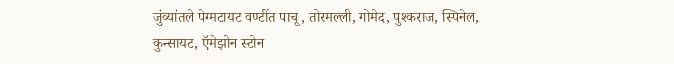जुंव्यांतले पेग्मटायट वण्टींत पाचू, तोरमल्ली, गोमेद, पुश्कराज, स्पिनेल, कुन्सायट, ऍमेझोन स्टोन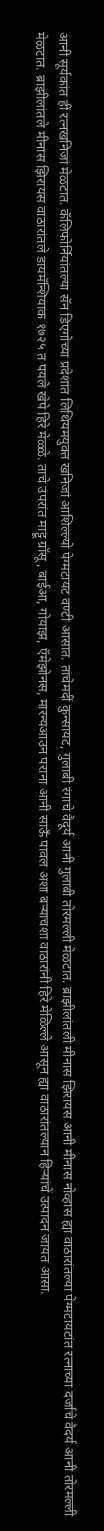आनी सूर्यकांत हीं रत्नखनिजां मेळटात. कॅलिफोर्नियांतल्या सॅन डिएगोच्या प्रदेशांत लिथियमयुक्त खनिजां आशिल्ल्यो पेग्मटायट वण्टी आसात. तांचेमदीं कुन्सायट, गुलाबी रंगाचे वैदूर्य आनी गुलाबी तोरमल्ली मेळटात. ब्राझीलांतली मीनास झिरायस आनी मीनास नोव्हास ह्या वाठारांतल्या पेग्मटायटांत रत्नाच्या दर्जाचे वैदर्य आनी तोरमल्ली मेळटात. ब्राझीलांतले मीनास झिरायस वाठारांतले डायमॅन्शियाक १७२५ त पयले खेपे हिरे मेळ्ळे. ताचे उपरांत माट्टू ग्रॉसू, बाईआ, गोयाझ, ऍमेझोनस, मारन्यआउन पराना आनी साऊँ पावल अशा बऱ्याचशा वाठारांनी हिरे मेळिल्ले आसून ह्या वाठारांतल्यान हिऱ्यांचें उत्पादन जायत आसा.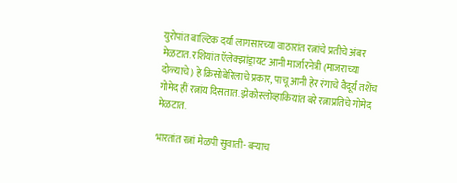युरोपांत बाल्टिक दर्या लागसारच्या वाठारांत रत्नांचे प्रतीचे अंबर मेळटात. रशियांत ऍलेक्झांड्रायट आनी मार्जारनेत्री (माजराच्या दोळ्याचे) हे क्रिसोबेरिलाचे प्रकार, पाचू आनी हेर रंगाचे वैदूर्य तशेंच गोमेद हीं रत्नांय दिसतात. झेकोस्लोव्हाकियांत बरे रत्नाप्रतिचे गोमेद मेळटात.

भारतांत रत्नां मेळपी सुवाती- बऱ्याच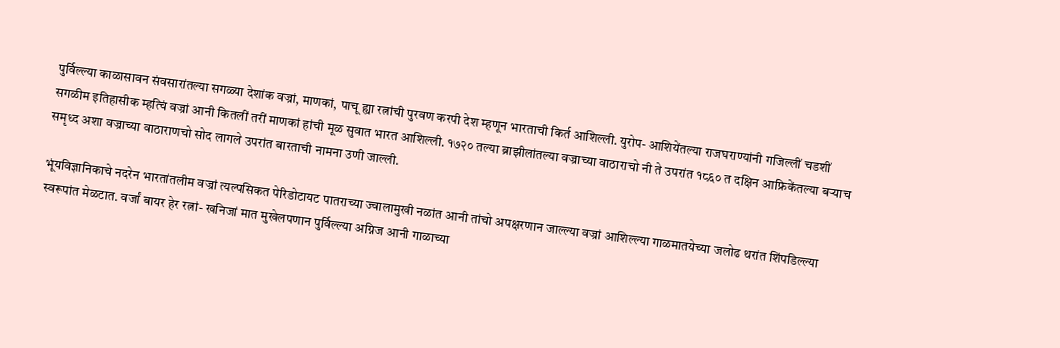पुर्विल्ल्या काळासावन संवसारांतल्या सगळ्या देशांक वज्रां, माणकां, पाचू ह्या रत्नांची पुरवण करपी देश म्हणून भारताची किर्त आशिल्ली. युरोप- आशियेंतल्या राजघराण्यांनी गजिल्लीं चडशीं सगळीम इतिहासीक म्हत्चिं वज्रां आनी कितलीं तरीं माणकां हांची मूळ सुवात भारत आशिल्ली. १७२० तल्या ब्राझीलांतल्या वज्राच्या वाठाराचो नी ते उपरांत १८६० त दक्षिन आफ्रिकेंतल्या बऱ्याच समृध्द अशा वज्राच्या वाठाराणचो सोद लागले उपरांत बारताची नामना उणी जाल्ली.

भूंयविज्ञानिकाचे नदरेन भारतांतलीम वज्रां त्यल्पसिकत पेरिडोटायट पातराच्या ज्वालामुखी नळांत आनी तांचो अपक्षरणान जाल्ल्या वज्रां आशिल्ल्या गाळमातयेच्या जलोढ थरांत शिंपडिल्ल्या स्वरूपांत मेळटात. वर्जां बायर हेर रत्नां- खनिजां मात मुखेलपणान पुर्विल्ल्या अग्निज आनी गाळाच्या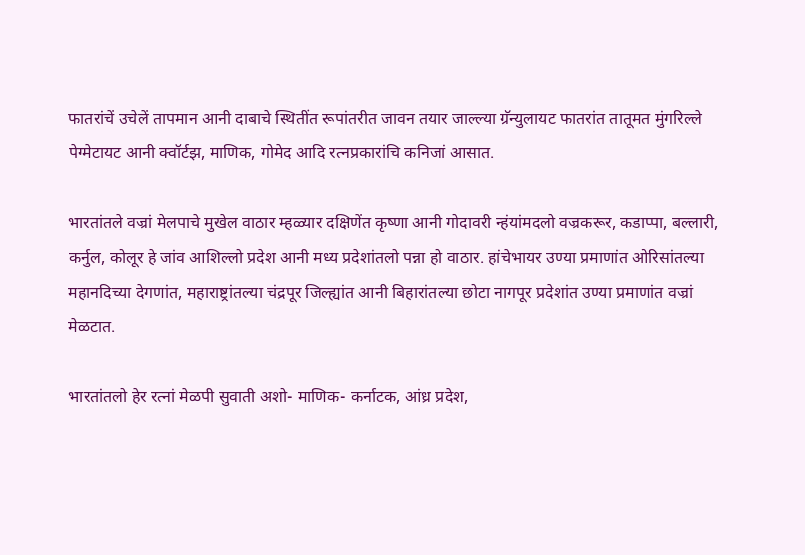फातरांचें उचेलें तापमान आनी दाबाचे स्थितींत रूपांतरीत जावन तयार जाल्ल्या ग्रॅन्युलायट फातरांत तातूमत मुंगरिल्ले पेग्मेटायट आनी क्वॉर्टझ, माणिक, गोमेद आदि रत्नप्रकारांचि कनिजां आसात.

भारतांतले वज्रां मेलपाचे मुखेल वाठार म्हळ्यार दक्षिणेंत कृष्णा आनी गोदावरी न्हंयांमदलो वज्रकरूर, कडाप्पा, बल्लारी, कर्नुल, कोलूर हे जांव आशिल्लो प्रदेश आनी मध्य प्रदेशांतलो पन्ना हो वाठार. हांचेभायर उण्या प्रमाणांत ओरिसांतल्या महानदिच्या देगणांत, महाराष्ट्रांतल्या चंद्रपूर जिल्ह्यांत आनी बिहारांतल्या छोटा नागपूर प्रदेशांत उण्या प्रमाणांत वज्रां मेळटात.

भारतांतलो हेर रत्नां मेळपी सुवाती अशो- माणिक- कर्नाटक, आंध्र प्रदेश,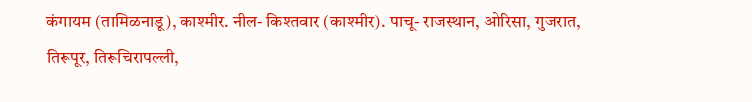कंगायम (तामिळनाडू), काश्मीर. नील- किश्तवार (काश्मीर). पाचू- राजस्थान, ओरिसा, गुजरात, तिरूपूर, तिरूचिरापल्ली,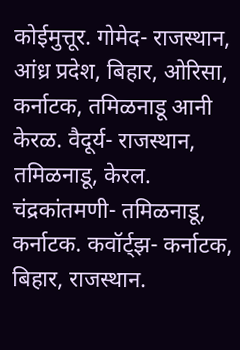कोईमुत्तूर. गोमेद- राजस्थान, आंध्र प्रदेश, बिहार, ओरिसा, कर्नाटक, तमिळनाडू आनी केरळ. वैदूर्य- राजस्थान, तमिळनाडू, केरल. चंद्रकांतमणी- तमिळनाडू, कर्नाटक. कवॉर्ट्झ- कर्नाटक, बिहार, राजस्थान.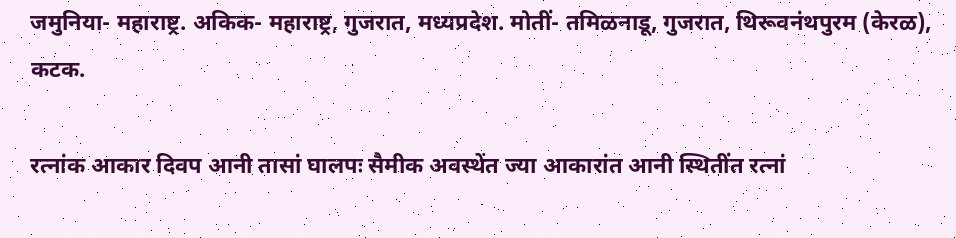जमुनिया- महाराष्ट्र. अकिक- महाराष्ट्र, गुजरात, मध्यप्रदेश. मोतीं- तमिळनाडू, गुजरात, थिरूवनंथपुरम (केरळ), कटक.

रत्नांक आकार दिवप आनी तासां घालपः सैमीक अवस्थेंत ज्या आकारांत आनी स्थितींत रत्नां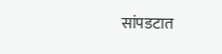सांपडटात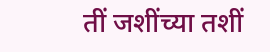तीं जशींच्या तशीं